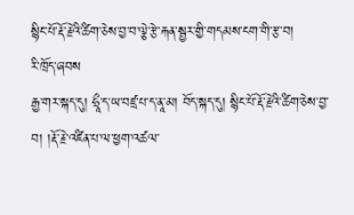སྙིང་པོ་རྡོ་རྗེའི་ཚིག་ཅེས་བྱ་བ་ལྕེ་རྩེ་རྐན་སྦྱར་གྱི་གདམས་ངག་གི་རྩ་བ།
རི་ཁྲོད་ཞབས
རྒྱ་གར་སྐད་དུ། ཧྲཱྀ་ད་ཡ་བཛྲ་པ་ད་ནཱ་མ། བོད་སྐད་དུ། སྙིང་པོ་རྡོ་རྗེའི་ཚིག་ཅེས་བྱ་བ། །རྡོ་རྗེ་འཛིན་པ་ལ་ཕྱག་འཚལ་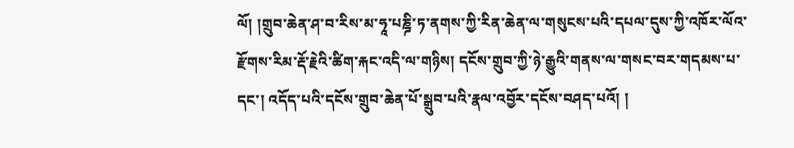ལོ། །གྲུབ་ཆེན་ཤ་བ་རིས་མ་ཧཱ་པཎྜི་ཏ་ནགས་ཀྱི་རིན་ཆེན་ལ་གསུངས་པའི་དཔལ་དུས་ཀྱི་འཁོར་ལོའ་རྫོགས་རིམ་རྡོ་རྗེའི་ཚིག་རྐང་འདི་ལ་གཉིས། དངོས་གྲུབ་ཀྱི་ཉེ་རྒྱུའི་གནས་ལ་གསང་བར་གདམས་པ་དང་། འདོད་པའི་དངོས་གྲུབ་ཆེན་པོ་སྒྲུབ་པའི་རྣལ་འབྱོར་དངོས་བཤད་པའོ། །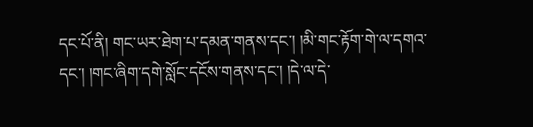དང་པོ་ནི། གང་ཡར་ཐེག་པ་དམན་གནས་དང་། །མི་གང་རྟོག་གེ་ལ་དགའ་དང་། །གང་ཞིག་དགེ་སློང་དངོས་གནས་དང་། །དེ་ལ་དེ་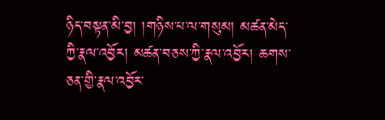ཉིད་བསྟན་མི་བྱ། །གཉིས་པ་ལ་གསུམ། མཚན་མེད་ཀྱི་རྣལ་འབྱོར། མཚན་བཅས་ཀྱི་རྣལ་འབྱོར། ཆགས་ཅན་གྱི་རྣལ་འབྱོར་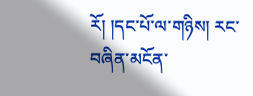རོ། །དང་པོ་ལ་གཉིས། རང་བཞིན་མངོན་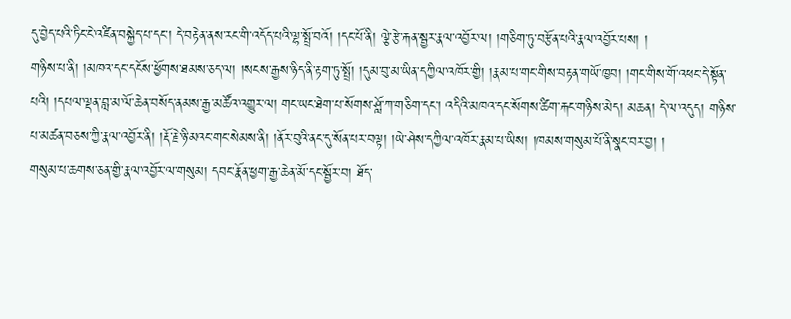དུ་བྱེད་པའི་ཏིང་ངེ་འཛིན་བསྐྱེད་པ་དང་། དེ་བརྟེན་ནས་རང་གི་འདོད་པའི་ལྷ་སྤྲོ་བའོ། །དང་པོ་ནི། ལྕེ་རྩེ་རྐན་སྦྱར་རྣལ་འབྱོར་ལ། །གཅིག་ཏུ་བརྩོན་པའི་རྣལ་འབྱོར་པས། །
གཉིས་པ་ནི། །མཁའ་དང་དངོས་ཕྱོགས་ཐམས་ཅད་ལ། །སངས་རྒྱས་ཉིད་ནི་རྟག་ཏུ་སྤྲོ། །དུམ་བུ་མ་ཡིན་དཀྱིལ་འཁོར་གྱི། །རྣམ་པ་གང་གིས་བརྟན་གཡོ་ཁྱབ། །གང་གིས་གོ་འཕང་དེ་སྟོན་པའི། །དཔལ་ལྡན་བླ་མ་ལོ་ཆེན་བསོད་ནམས་རྒྱ་མཚོའ་འགྱུར་ལ། གང་ཡང་ཐེག་པ་སོགས་ཤློ་ཀ་གཅིག་དང་། འདིའི་མཁའ་དང་སོགས་ཚིག་རྐང་གཉིས་མེད། མཆན། དེ་ལ་འདུད། གཉིས་པ་མཚན་བཅས་ཀྱི་རྣལ་འབྱོར་ནི། །རྡོ་རྗེ་ཉི་མའང་གང་སེམས་ནི། །ནོར་བུའི་ནང་དུ་སོན་པར་བལྟ། །ཡེ་ཤེས་དཀྱིལ་འཁོར་རྣམ་པ་ཡིས། །ཁམས་གསུམ་པོ་ནི་སྣང་བར་བྱ། །
གསུམ་པ་ཆགས་ཅན་གྱི་རྣལ་འབྱོར་ལ་གསུམ། དབང་རྣོན་ཕྱག་རྒྱ་ཆེན་མོ་དང་སྦྱོར་བ། ཐོད་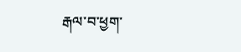རྒལ་བ་ཕྱག་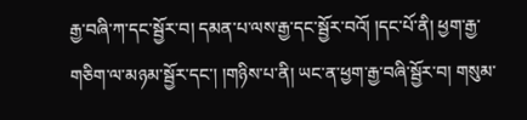རྒྱ་བཞི་ཀ་དང་སྦྱོར་བ། དམན་པ་ལས་རྒྱ་དང་སྦྱོར་བའོ། །དང་པོ་ནི། ཕྱག་རྒྱ་གཅིག་ལ་མཉམ་སྦྱོར་དང་། །གཉིས་པ་ནི། ཡང་ན་ཕྱག་རྒྱ་བཞི་སྦྱོར་བ། གསུམ་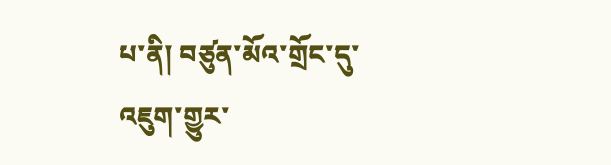པ་ནི། བཙུན་མོའ་གྲོང་དུ་འཇུག་གྱུར་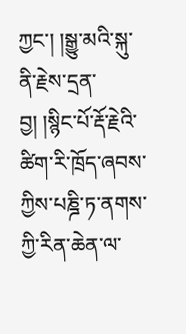ཀྱང་། །སྒྱུ་མའི་སྐུ་ནི་རྗེས་དྲན་བྱ། །སྙིང་པོ་རྡོ་རྗེའི་ཚིག་རི་ཁྲོད་ཞབས་ཀྱིས་པཎྜི་ཏ་ནགས་ཀྱི་རིན་ཆེན་ལ་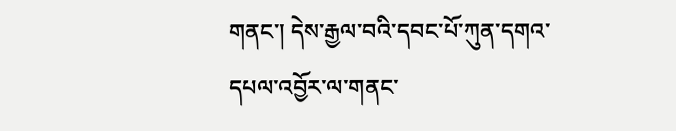གནང་། དེས་རྒྱལ་བའི་དབང་པོ་ཀུན་དགའ་དཔལ་འབྱོར་ལ་གནང་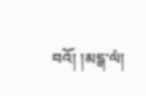བའོ། །མངྒ་ལཾ།